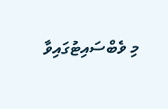މި ވެބްސައިޓުގައިވާ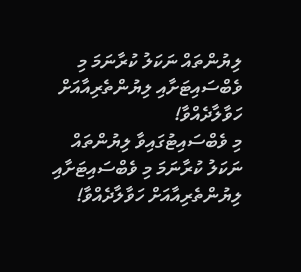ލިޔުންތައް ނަކަލު ކުރާނަމަ މި ވެބްސައިޓަށާއި ލިޔުންތެރިއާއަށް ހަވާލާދެއްވާ!
މި ވެބްސައިޓުގައިވާ ލިޔުންތައް ނަކަލު ކުރާނަމަ މި ވެބްސައިޓަށާއި ލިޔުންތެރިއާއަށް ހަވާލާދެއްވާ!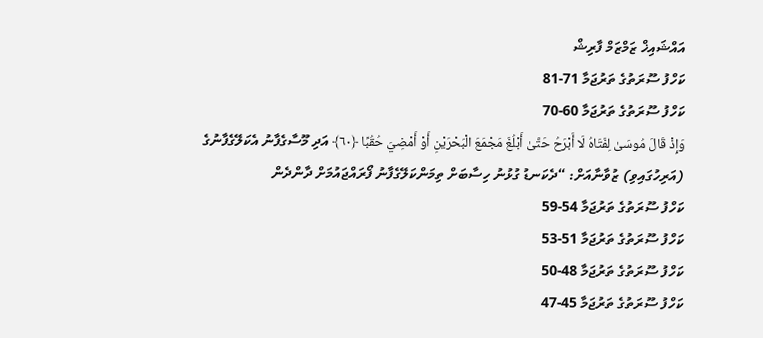އައްޝައިޚް ޒަމްޒަމް ފާރިޝް
ކަހްފު ސޫރަތުގެ ތަރުޖަމާ 71-81
ކަހްފު ސޫރަތުގެ ތަރުޖަމާ 60-70
وَإِذْ قَالَ مُوسَىٰ لِفَتَاهُ لَا أَبْرَ‌حُ حَتَّىٰ أَبْلُغَ مَجْمَعَ الْبَحْرَ‌يْنِ أَوْ أَمْضِيَ حُقُبًا ﴿٦٠﴾ އަދި މޫސާގެފާނު އެކަލޭގެފާނުގެ (އަރިހުގައިވި) ޒުވާނާއަށް: “ދެކަނޑު ގުޅުނު ހިސާބަށް ތިމަންކަލޭގެފާނު ފޯރައްޖައުމަށް ދާންދެން
ކަހްފު ސޫރަތުގެ ތަރުޖަމާ 54-59
ކަހްފު ސޫރަތުގެ ތަރުޖަމާ 51-53
ކަހްފު ސޫރަތުގެ ތަރުޖަމާ 48-50
ކަހްފު ސޫރަތުގެ ތަރުޖަމާ 45-47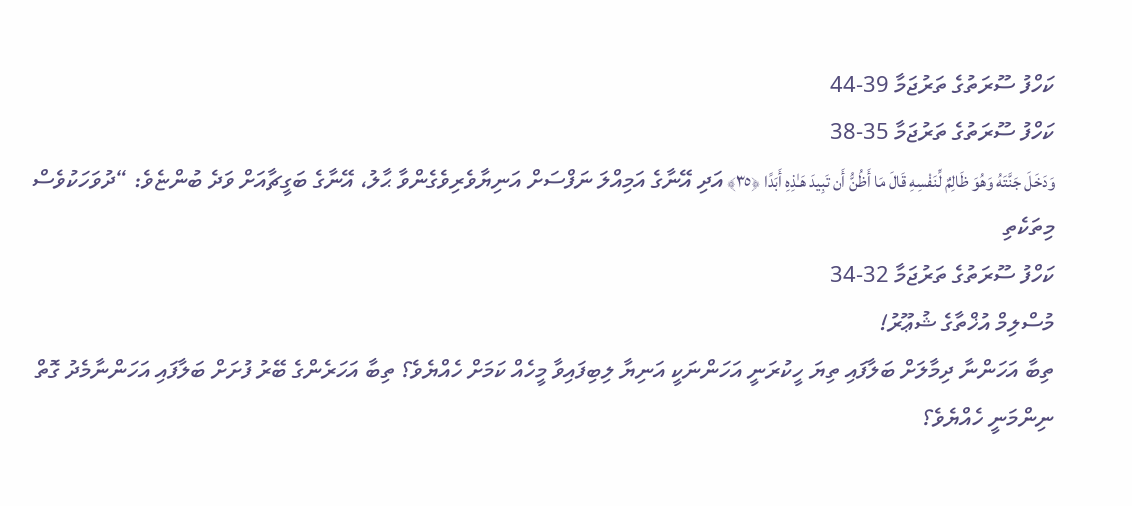ކަހްފު ސޫރަތުގެ ތަރުޖަމާ 39-44
ކަހްފު ސޫރަތުގެ ތަރުޖަމާ 35-38
وَدَخَلَ جَنَّتَهُ وَهُوَ ظَالِمٌ لِّنَفْسِهِ قَالَ مَا أَظُنُّ أَن تَبِيدَ هَـٰذِهِ أَبَدًا ﴿٣٥﴾ އަދި އޭނާގެ އަމިއްލަ ނަފްސަށް އަނިޔާވެރިވެގެންވާ ޙާލު، އޭނާގެ ބަގީޗާއަށް ވަދެ ބުންޏެވެ: “ދުވަހަކުވެސް މިތަކެތި
ކަހްފު ސޫރަތުގެ ތަރުޖަމާ 32-34
މުސްލިމް އުޚްތާގެ ޝުޢޫރު!
ތިބާ އަހަންނާ ދިމާލަށް ބަލާފައި ތިޔަ ހީކުރަނީ އަހަންނަކީ އަނިޔާ ލިބިފައިވާ މީހެއް ކަމަށް ހެއްޔެވެ؟ ތިބާ އަހަރެންގެ ބޭރު ފުށަށް ބަލާފައި އަހަންނާމެދު ގޮތް ނިންމަނީ ހެއްޔެވެ؟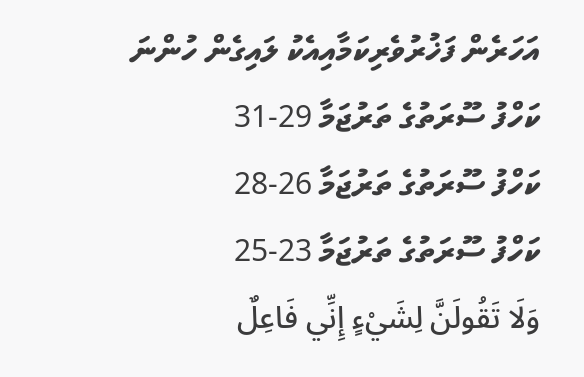އަހަރެން ފަޚުރުވެރިކަމާއިއެކު ލައިގެން ހުންނަ
ކަހްފު ސޫރަތުގެ ތަރުޖަމާ 29-31
ކަހްފު ސޫރަތުގެ ތަރުޖަމާ 26-28
ކަހްފު ސޫރަތުގެ ތަރުޖަމާ 23-25
وَلَا تَقُولَنَّ لِشَيْءٍ إِنِّي فَاعِلٌ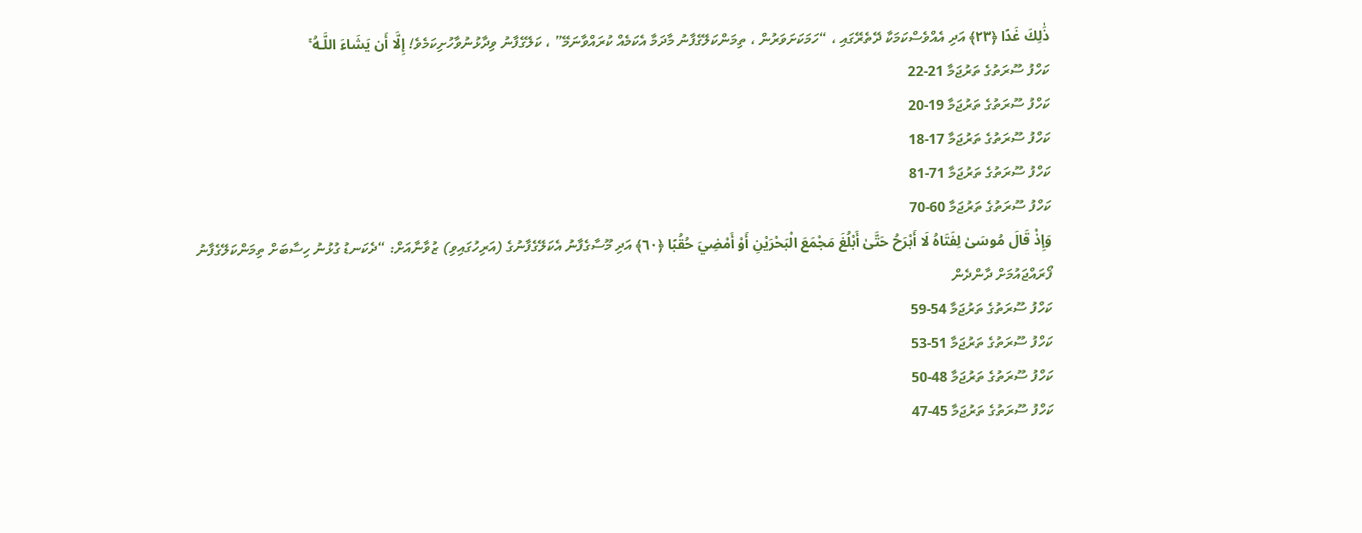ذَٰلِكَ غَدًا ﴿٢٣﴾ އަދި އެއްވެސްކަމަކާ ދޭތެރޭގައި ، “ހަމަކަށަވަރުން ، ތިމަންކަލޭގެފާނު މާދަމާ އެކަމެއް ކުރައްވާނަމޭ” ، ކަލޭގެފާނު ވިދާޅުނުވާހުށިކަމެވެ! إِلَّا أَن يَشَاءَ اللَّـهُ ۚ
ކަހްފު ސޫރަތުގެ ތަރުޖަމާ 21-22
ކަހްފު ސޫރަތުގެ ތަރުޖަމާ 19-20
ކަހްފު ސޫރަތުގެ ތަރުޖަމާ 17-18
ކަހްފު ސޫރަތުގެ ތަރުޖަމާ 71-81
ކަހްފު ސޫރަތުގެ ތަރުޖަމާ 60-70
وَإِذْ قَالَ مُوسَىٰ لِفَتَاهُ لَا أَبْرَ‌حُ حَتَّىٰ أَبْلُغَ مَجْمَعَ الْبَحْرَ‌يْنِ أَوْ أَمْضِيَ حُقُبًا ﴿٦٠﴾ އަދި މޫސާގެފާނު އެކަލޭގެފާނުގެ (އަރިހުގައިވި) ޒުވާނާއަށް: “ދެކަނޑު ގުޅުނު ހިސާބަށް ތިމަންކަލޭގެފާނު ފޯރައްޖައުމަށް ދާންދެން
ކަހްފު ސޫރަތުގެ ތަރުޖަމާ 54-59
ކަހްފު ސޫރަތުގެ ތަރުޖަމާ 51-53
ކަހްފު ސޫރަތުގެ ތަރުޖަމާ 48-50
ކަހްފު ސޫރަތުގެ ތަރުޖަމާ 45-47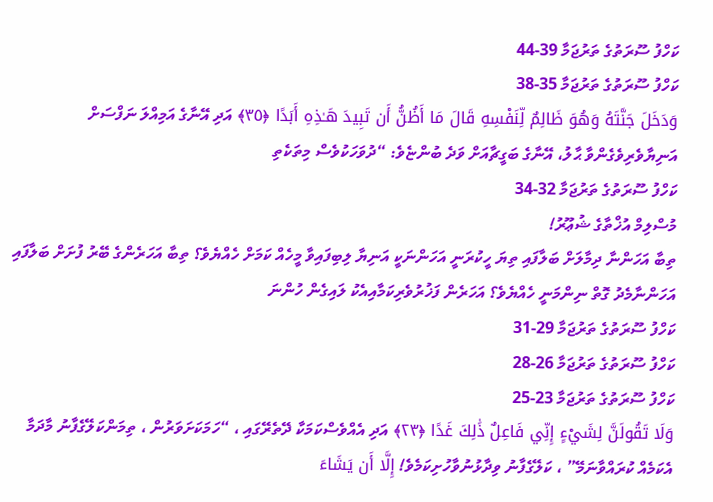ކަހްފު ސޫރަތުގެ ތަރުޖަމާ 39-44
ކަހްފު ސޫރަތުގެ ތަރުޖަމާ 35-38
وَدَخَلَ جَنَّتَهُ وَهُوَ ظَالِمٌ لِّنَفْسِهِ قَالَ مَا أَظُنُّ أَن تَبِيدَ هَـٰذِهِ أَبَدًا ﴿٣٥﴾ އަދި އޭނާގެ އަމިއްލަ ނަފްސަށް އަނިޔާވެރިވެގެންވާ ޙާލު، އޭނާގެ ބަގީޗާއަށް ވަދެ ބުންޏެވެ: “ދުވަހަކުވެސް މިތަކެތި
ކަހްފު ސޫރަތުގެ ތަރުޖަމާ 32-34
މުސްލިމް އުޚްތާގެ ޝުޢޫރު!
ތިބާ އަހަންނާ ދިމާލަށް ބަލާފައި ތިޔަ ހީކުރަނީ އަހަންނަކީ އަނިޔާ ލިބިފައިވާ މީހެއް ކަމަށް ހެއްޔެވެ؟ ތިބާ އަހަރެންގެ ބޭރު ފުށަށް ބަލާފައި އަހަންނާމެދު ގޮތް ނިންމަނީ ހެއްޔެވެ؟ އަހަރެން ފަޚުރުވެރިކަމާއިއެކު ލައިގެން ހުންނަ
ކަހްފު ސޫރަތުގެ ތަރުޖަމާ 29-31
ކަހްފު ސޫރަތުގެ ތަރުޖަމާ 26-28
ކަހްފު ސޫރަތުގެ ތަރުޖަމާ 23-25
وَلَا تَقُولَنَّ لِشَيْءٍ إِنِّي فَاعِلٌ ذَٰلِكَ غَدًا ﴿٢٣﴾ އަދި އެއްވެސްކަމަކާ ދޭތެރޭގައި ، “ހަމަކަށަވަރުން ، ތިމަންކަލޭގެފާނު މާދަމާ އެކަމެއް ކުރައްވާނަމޭ” ، ކަލޭގެފާނު ވިދާޅުނުވާހުށިކަމެވެ! إِلَّا أَن يَشَاءَ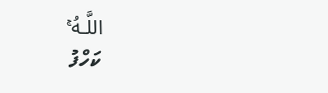اللَّـهُ ۚ
ކަހްފު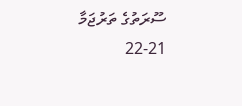ސޫރަތުގެ ތަރުޖަމާ 21-22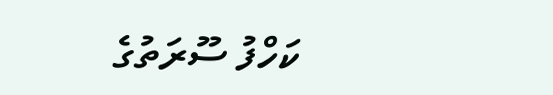ކަހްފު ސޫރަތުގެ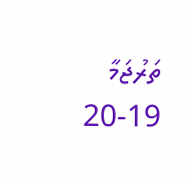ތަރުޖަމާ 19-20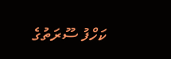ކަހްފު ސޫރަތުގެ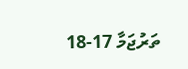ތަރުޖަމާ 17-18